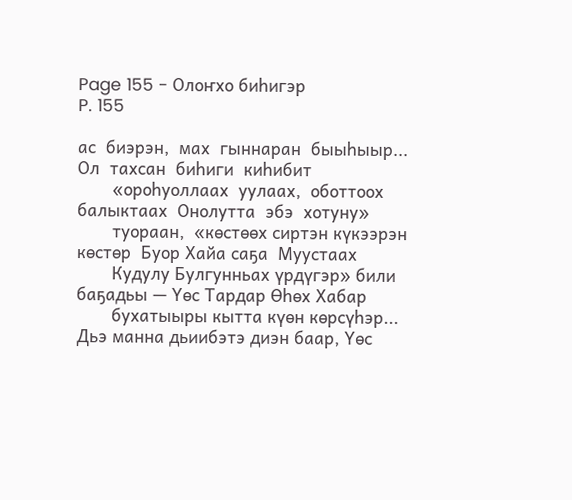Page 155 - Олоҥхо биһигэр
P. 155

ас  биэрэн,  мах  гыннаран  быыһыыр...  Ол  тахсан  биһиги  киһибит
       «ороһуоллаах  уулаах,  оботтоох  балыктаах  Онолутта  эбэ  хотуну»
       туораан,  «көстөөх сиртэн күкээрэн  көстөр  Буор Хайа саҕа  Муустаах
       Кудулу Булгунньах үрдүгэр» били баҕадьы — Үөс Тардар Өһөх Хабар
       бухатыыры кытта күөн көрсүһэр... Дьэ манна дьиибэтэ диэн баар, Үөс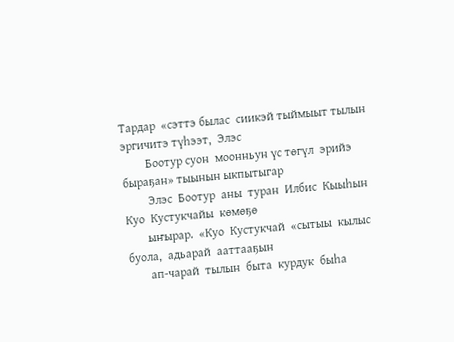Тардар  «сэттэ былас  сиикэй тыймыыт тылын  эргичитэ түһээт,  Элэс
        Боотур суон  моонньун үс төгүл  эрийэ быраҕан» тыынын ыкпытыгар
        Элэс  Боотур  аны  туран  Илбис  Кыыһын  Куо  Кустукчайы  көмөҕө
       ыҥырар.  «Куо  Кустукчай  «сытыы  кылыс  буола,  адьарай  ааттааҕын
       ап-чарай  тылын  быта  курдук  быһа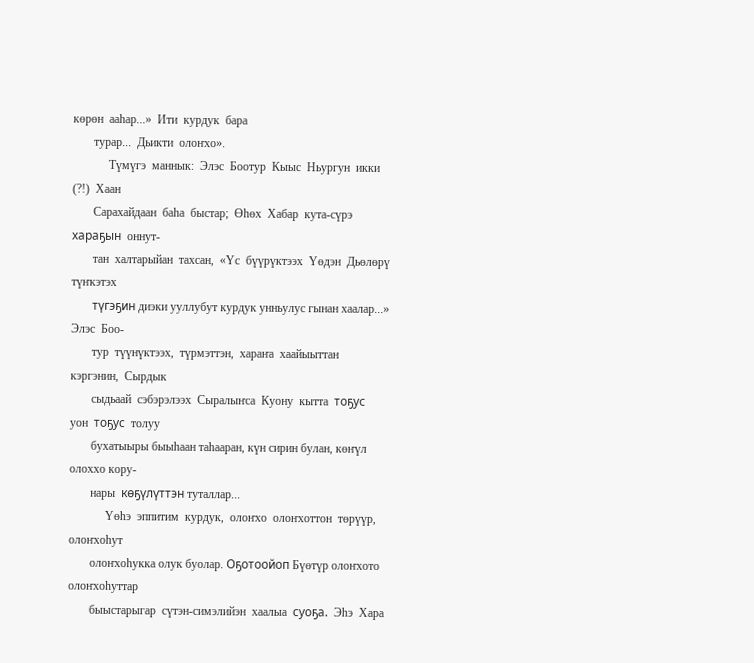көрөн  ааһар...»  Ити  курдук  бара
       турар...  Дьикти  олоҥхо».
            Түмүгэ  маннык:  Элэс  Боотур  Кыыс  Ньургун  икки  (?!)  Хаан
       Сарахайдаан  баһа  быстар;  Өһөх  Хабар  кута-сүрэ  хараҕын  оннут-
       тан  халтарыйан  тахсан,  «Үс  бүүрүктээх  Үөдэн  Дьөлөрү  түҥкэтэх
       түгэҕин диэки ууллубут курдук унньулус гынан хаалар...»  Элэс  Боо-
       тур  түүнүктээх,  түрмэттэн,  хараҥа  хаайыыттан  кэргэнин,  Сырдык
       сыдьаай  сэбэрэлээх  Сыралыҥса  Куону  кытта  тоҕус  уон  тоҕус  толуу
       бухатыыры быыһаан таһааран, күн сирин булан, көҥүл олоххо кору-
       нары  көҕүлүттэн туталлар...
            Үөһэ  эппитим  курдук,  олоҥхо  олоҥхоттон  төрүүр,  олоҥхоһут
       олоҥхоһукка олук буолар. Оҕотоойоп Бүөтүр олоҥхото олоҥхоһуттар
       быыстарыгар  сүтэн-симэлийэн  хаалыа  суоҕа.  Эһэ  Хара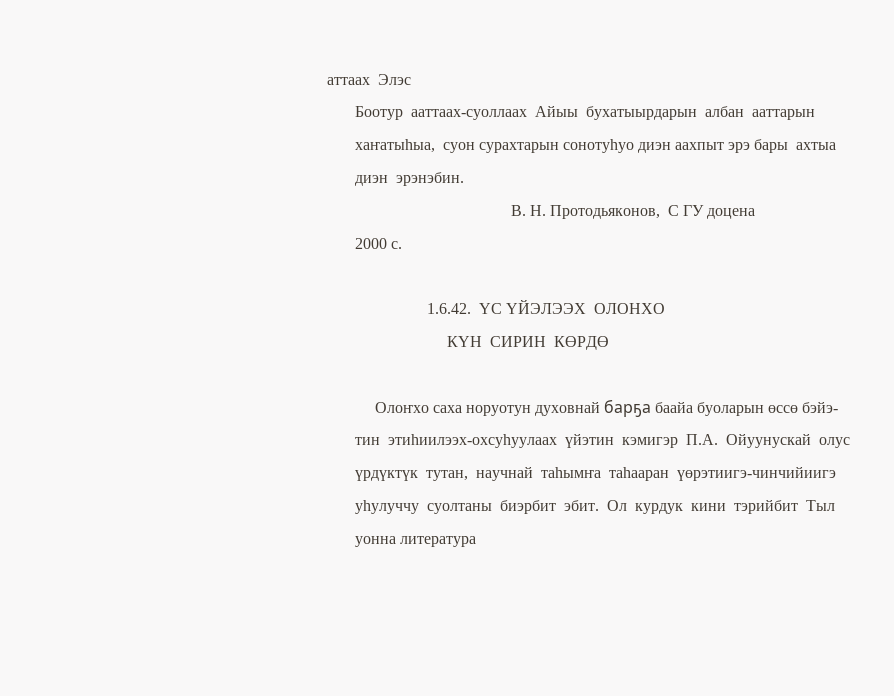аттаах  Элэс
       Боотур  ааттаах-суоллаах  Айыы  бухатыырдарын  албан  ааттарын
       хаҥатыһыа,  суон сурахтарын сонотуһуо диэн аахпыт эрэ бары  ахтыа
       диэн  эрэнэбин.
                                              В. Н. Протодьяконов,  С ГУ доцена
       2000 с.

                         1.6.42.  ҮС ҮЙЭЛЭЭХ  ОЛОНХО
                              КҮН  СИРИН  КӨРДӨ

            Олоҥхо саха норуотун духовнай барҕа баайа буоларын өссө бэйэ-
       тин  этиһиилээх-охсуһуулаах  үйэтин  кэмигэр  П.А.  Ойуунускай  олус
       үрдүктүк  тутан,  научнай  таһымҥа  таһааран  үөрэтиигэ-чинчийиигэ
       уһулуччу  суолтаны  биэрбит  эбит.  Ол  курдук  кини  тэрийбит  Тыл
       уонна литература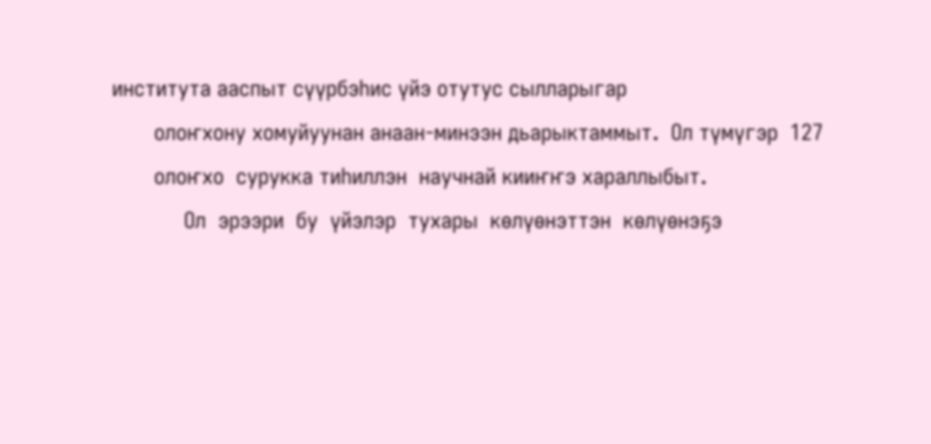института ааспыт сүүрбэһис үйэ отутус сылларыгар
       олоҥхону хомуйуунан анаан-минээн дьарыктаммыт.  Ол түмүгэр  127
       олоҥхо  сурукка тиһиллэн  научнай кииҥҥэ хараллыбыт.
            Ол  эрээри  бу  үйэлэр  тухары  көлүөнэттэн  көлүөнэҕэ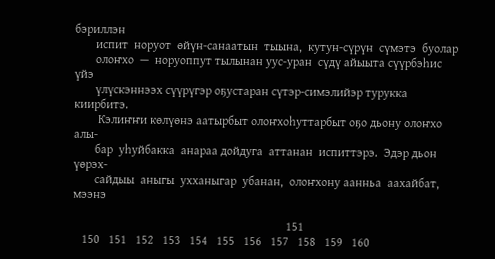бэриллэн
       испит  норуот  өйүн-санаатын  тыына,  кутун-сүрүн  сүмэтэ  буолар
       олоҥхо  —  норуоппут тылынан уус-уран  сүдү айыыта сүүрбэһис үйэ
       үлүскэннээх сүүрүгэр оҕустаран сүтэр-симэлийэр турукка киирбитэ.
        Кэлиҥҥи көлүөнэ аатырбыт олоҥхоһуттарбыт оҕо дьону олоҥхо алы-
       бар  уһуйбакка  анараа дойдуга  аттанан  испиттэрэ.  Эдэр дьон  үөрэх-
       сайдыы  аныгы  ухханыгар  убанан,  олоҥхону аанньа  аахайбат,  мээнэ

                                                                       151
   150   151   152   153   154   155   156   157   158   159   160